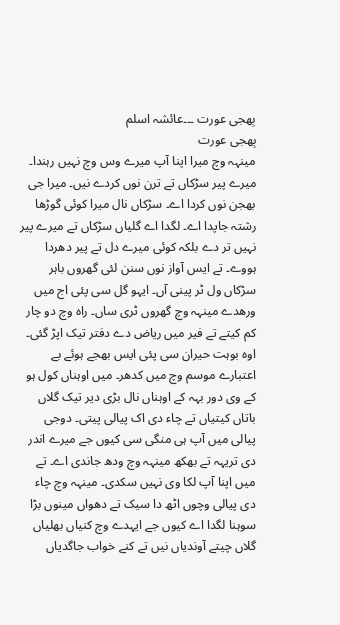بِھجی عورت ۔۔۔عائشہ اسلم
بِھجی عورت
مینہہ وچ میرا اپنا آپ میرے وس وچ نہیں رہندا۔ میرے پیر سڑکاں تے ترن نوں کردے نیں۔ میرا جی بھجن نوں کردا اے۔ سڑکاں نال میرا کوئی گوڑھا رشتہ جاپدا اے۔ لگدا اے گلیاں سڑکاں تے میرے پیر نہیں تر دے بلکہ کوئی میرے دل تے پیر دھردا ہووے۔ تے ایس آواز نوں سنن لئی گھروں باہر سڑکاں ول ٹر پینی آں۔ ایہو گل سی پئی اج میں ورھدے مینہہ وچ گھروں ٹری ساں۔ راہ وچ دو چار کم کیتے تے فیر میں ریاض دے دفتر تیک اپڑ گئی۔
اوہ بوہت حیران سی پئی ایس بھجے ہوئے بے اعتبارے موسم وچ میں کدھر۔ میں اوہناں کول ہو کے وی دور بہہ کے اوہناں نال بڑی دیر تیک گلاں باتاں کیتیاں تے چاء دی اک پیالی پیتی۔ دوجی پیالی میں آپ ہی منگی سی کیوں جے میرے اندر دی تریہہ تے بھکھ مینہہ وچ ودھ جاندی اے۔ تے میں اپنا آپ لکا وی نہیں سکدی۔ مینہہ وچ چاء دی پیالی وچوں اٹھ دا سیک تے دھواں مینوں بڑا سوہنا لگدا اے کیوں جے ایہدے وچ کنیاں بھلیاں گلاں چیتے آوندیاں نیں تے کنے خواب جاگدیاں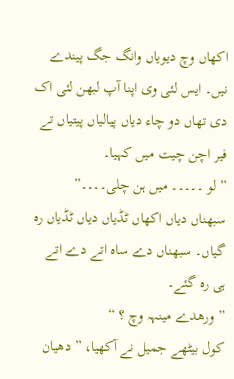اکھاں وچ دیویاں وانگ جگ پیندے نیں۔ ایس لئی وی اپنا آپ لبھن لئی اک دی تھاں دو چاء دیاں پیالیاں پیتیاں تے فیر اچن چیت میں کہیا۔
” لو ۔۔۔۔۔ میں ہن چلی۔۔۔۔”
سبھناں دیاں اکھاں ٹڈیاں دیاں ٹڈیاں رہ گیاں۔ سبھناں دے ساہ اتے دے اتے ہی رہ گئے۔
” ورھدے مینہہ وچ ؟ “
کول بیٹھے جمیل نے آکھیا، ” دھیان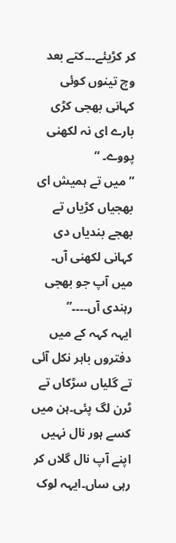کر کڑیئے۔۔۔کتے بعد وچ تینوں کوئی کہانی بھجی کڑی بارے ای نہ لکھنی پووے۔ “
” میں تے ہمیش ای بھجیاں کڑیاں تے بھجے بندیاں دی کہانی لکھنی آں۔ میں آپ جو بھجی رہندی آں۔۔۔۔”
ایہہ کہہ کے میں دفتروں باہر نکل آئی تے گلیاں سڑکاں تے ٹرن لگ پئی۔ہن میں کسے ہور نال نہیں اپنے آپ نال گلاں کر رہی ساں۔ایہہ لوک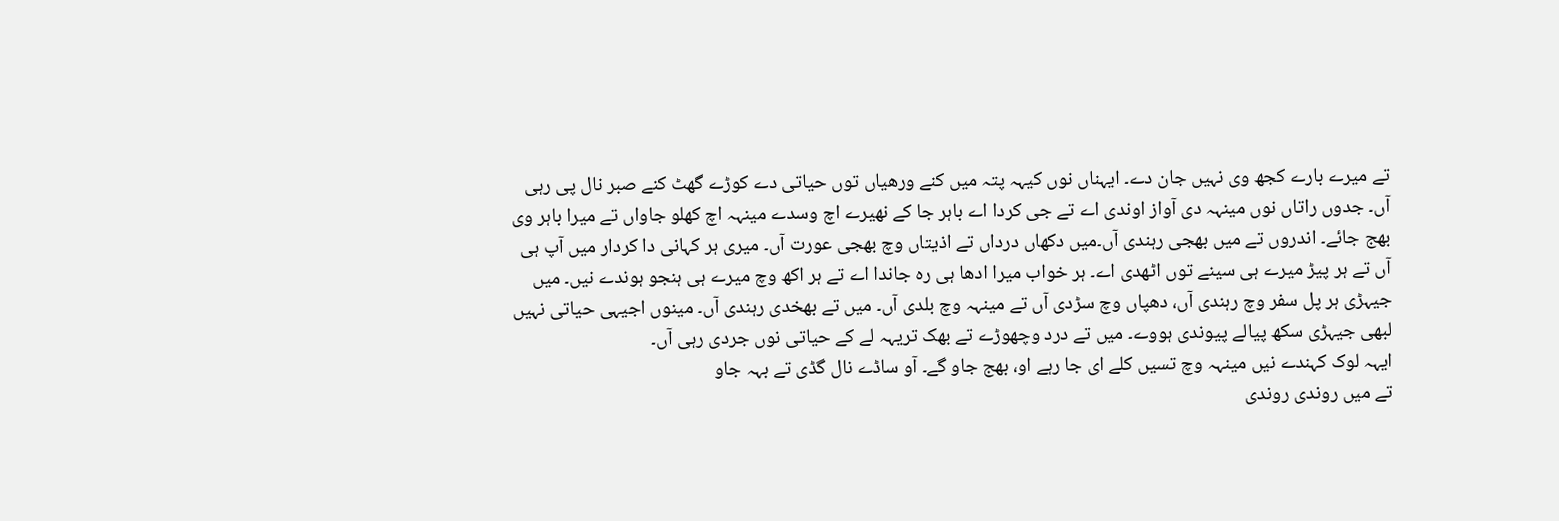تے میرے بارے کجھ وی نہیں جان دے۔ ایہناں نوں کیہہ پتہ میں کنے ورھیاں توں حیاتی دے کوڑے گھٹ کنے صبر نال پی رہی آں۔ جدوں راتاں نوں مینہہ دی آواز اوندی اے تے جی کردا اے باہر جا کے نھیرے اچ وسدے مینہہ اچ کھلو جاواں تے میرا باہر وی بھج جائے۔ اندروں تے میں بھجی رہندی آں۔میں دکھاں درداں تے اذیتاں وچ بھجی عورت آں۔ میری ہر کہانی دا کردار میں آپ ہی آں تے ہر پیڑ میرے ہی سینے توں اٹھدی اے۔ ہر خواب میرا ادھا ہی رہ جاندا اے تے ہر اکھ وچ میرے ہی ہنجو ہوندے نیں۔ میں جیہڑی ہر پل سفر وچ رہندی آں، دھپاں وچ سڑدی آں تے مینہہ وچ بلدی آں۔ میں تے بھخدی رہندی آں۔ مینوں اجیہی حیاتی نہیں لبھی جیہڑی سکھ پیالے پیوندی ہووے۔ میں تے درد وچھوڑے تے بھک تریہہ لے کے حیاتی نوں جردی رہی آں۔
ایہہ لوک کہندے نیں مینہہ وچ تسیں کلے ای جا رہے او، بھج جاو گے۔ آو ساڈے نال گڈی تے بہہ جاو
تے میں روندی روندی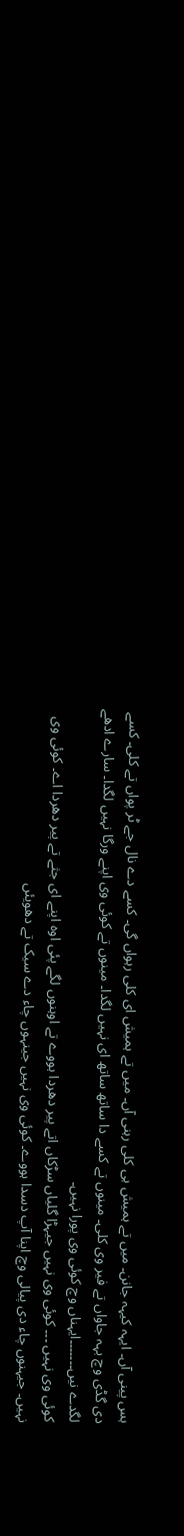ہس پینی آں۔ ایہہ کیہہ جانن۔ میں تے ہمیش ہی کلی رہنی آں۔ میں تے ہمیش ای کلی رہواں گی۔ کسے دے نال جے ٹر پواں تے کلی۔ کسے دی گڈی وچ بہہ جاواں تے فیر وی کلی۔ مینوں تے کسے دا ساتھ ساتھ ای نہیں لگدا۔ مینوں تے کوئی وی اپنے ورگا نہیں لگدا۔ سارے ادھے لگدے نیں۔۔۔۔۔۔۔ایہناں وچ کوئی وی پورا نہیں۔
کوئی وی نہیں ۔۔۔ کوئی وی نہیں جیہڑا گلیاں سڑکاں اتے پیر دھردا ہووے تے اوہنوں لگے پئی اوہ اپنے ای جثے تے پیر دھردا اے۔ کوئی وی نہیں۔ جیہنوں چاء دی پیالی وچ اپنا آپ دسدا ہووے۔ کوئی وی نہیں جینہوں چاء دے سیک تے دھویئں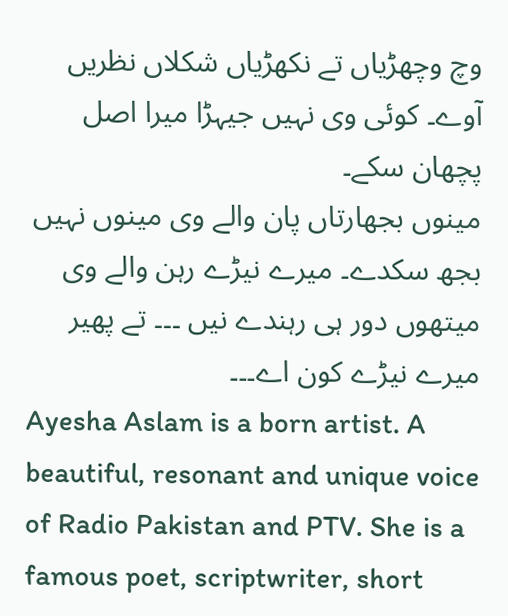وچ وچھڑیاں تے نکھڑیاں شکلاں نظریں آوے۔ کوئی وی نہیں جیہڑا میرا اصل پچھان سکے۔
مینوں بجھارتاں پان والے وی مینوں نہیں بجھ سکدے۔ میرے نیڑے رہن والے وی میتھوں دور ہی رہندے نیں ۔۔۔ تے پھیر میرے نیڑے کون اے۔۔۔
Ayesha Aslam is a born artist. A beautiful, resonant and unique voice of Radio Pakistan and PTV. She is a famous poet, scriptwriter, short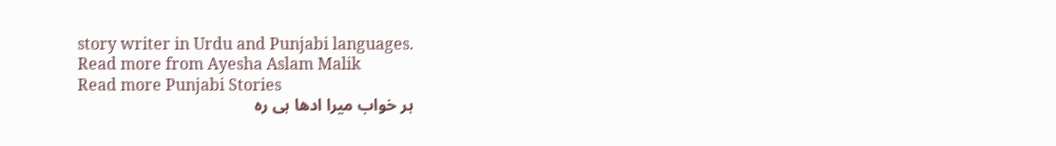story writer in Urdu and Punjabi languages.
Read more from Ayesha Aslam Malik
Read more Punjabi Stories
ہر خواب میرا ادھا ہی رہ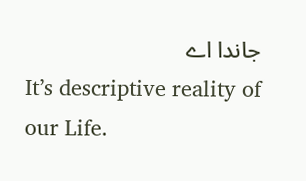جاندا اے
It’s descriptive reality of our Life.